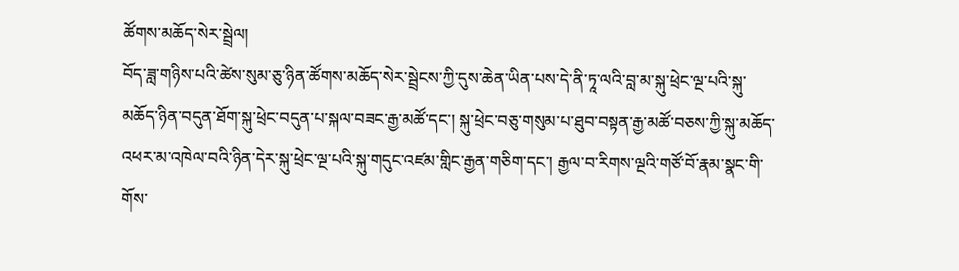ཚོགས་མཆོད་སེར་སྦྲེལ།
བོད་ཟླ་གཉིས་པའི་ཚེས་སུམ་ཅུ་ཉིན་ཚོགས་མཆོད་སེར་སྦྲེངས་ཀྱི་དུས་ཆེན་ཡིན་པས་དེ་ནི་ཏཱ་ལའི་བླ་མ་སྐུ་ཕྲེང་ལྔ་པའི་སྐུ་མཆོད་ཉིན་བདུན་ཐོག་སྐུ་ཕྲེང་བདུན་པ་སྐལ་བཟང་རྒྱ་མཚོ་དང་། སྐུ་ཕྲེང་བཅུ་གསུམ་པ་ཐུབ་བསྟན་རྒྱ་མཚོ་བཅས་ཀྱི་སྐུ་མཆོད་འཕར་མ་འཁེལ་བའི་ཉིན་དེར་སྐུ་ཕྲེང་ལྔ་པའི་སྐུ་གདུང་འཛམ་གླིང་རྒྱན་གཅིག་དང་། རྒྱལ་བ་རིགས་ལྔའི་གཙོ་བོ་རྣམ་སྣང་གི་གོས་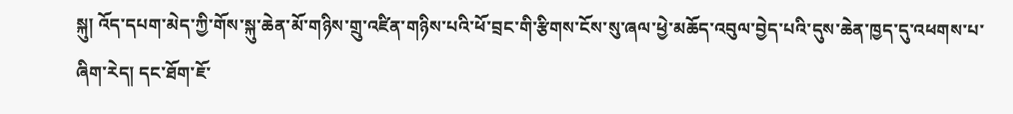སྐུ། འོད་དཔག་མེད་ཀྱི་གོས་སྐུ་ཆེན་མོ་གཉིས་གྲུ་འཛིན་གཉིས་པའི་ཕོ་བྲང་གི་རྩིགས་ངོས་སུ་ཞལ་ཕྱེ་མཆོད་འབུལ་བྱེད་པའི་དུས་ཆེན་ཁྱད་དུ་འཕགས་པ་ཞིག་རེད། དང་ཐོག་ཇོ་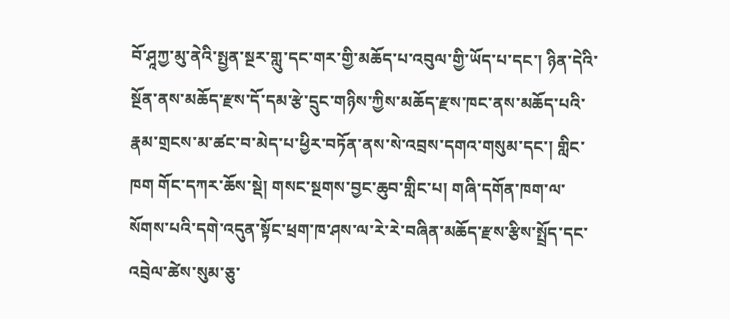བོ་ཤཱཀྱ་མུ་ནེའི་སྤྱན་སྔར་གླུ་དང་གར་གྱི་མཆོད་པ་འབུལ་གྱི་ཡོད་པ་དང་། ཉིན་དེའི་སྔོན་ནས་མཆོད་རྫས་དོ་དམ་རྩེ་དྲུང་གཉིས་ཀྱིས་མཆོད་རྫས་ཁང་ནས་མཆོད་པའི་རྣམ་གྲངས་མ་ཚང་བ་མེད་པ་ཕྱིར་བཏོན་ནས་སེ་འབྲས་དགའ་གསུམ་དང་། གླིང་ཁག གོང་དཀར་ཆོས་སྡེ། གསང་སྔགས་བྱང་ཆུབ་གླིང་པ། གཞི་དགོན་ཁག་ལ་སོགས་པའི་དགེ་འདུན་སྟོང་ཕྲག་ཁ་ཤས་ལ་རེ་རེ་བཞིན་མཆོད་རྫས་རྩིས་སྤྲོད་དང་འབྲེལ་ཚེས་སུམ་ཅུ་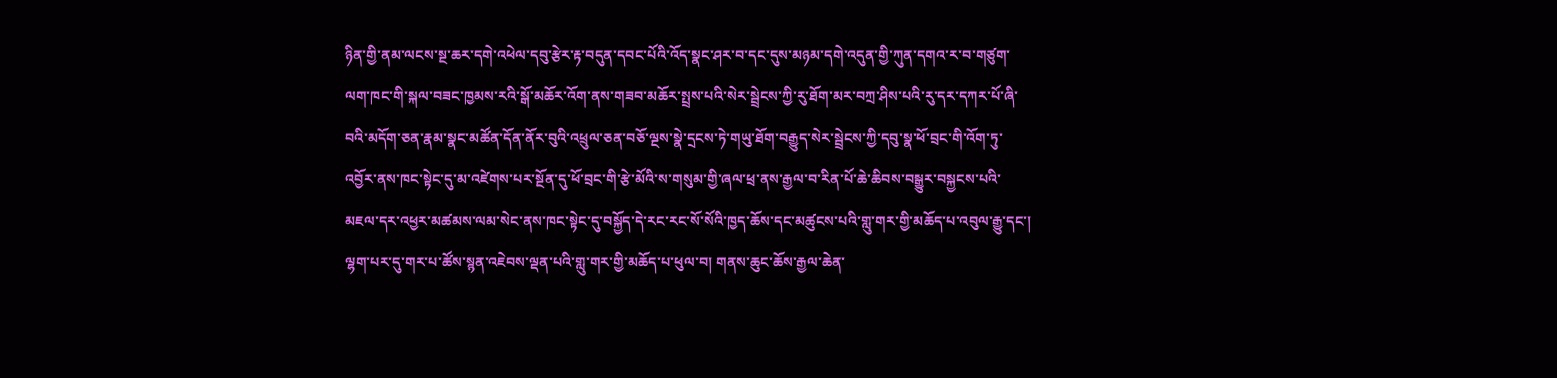ཉིན་གྱི་ནམ་ལངས་སྔ་ཆར་དགེ་འཕེལ་དབུ་རྩེར་རྟ་བདུན་དབང་པོའི་འོད་སྣང་ཤར་བ་དང་དུས་མཉམ་དགེ་འདུན་གྱི་ཀུན་དགའ་ར་བ་གཙུག་ལག་ཁང་གི་སྐལ་བཟང་ཁྱམས་རའི་སྒོ་མཆོར་འོག་ནས་གཟབ་མཆོར་སྤྲས་པའི་སེར་སྦྲེངས་ཀྱི་རུ་ཐོག་མར་བཀྲ་ཤིས་པའི་རུ་དར་དཀར་པོ་ཞི་བའི་མདོག་ཅན་རྣམ་སྣང་མཚོན་དོན་ནོར་བུའི་འཕྲུལ་ཅན་བཅོ་ལྔས་སྣེ་དྲངས་ཏེ་གཡུ་ཐོག་བརྒྱུད་སེར་སྦྲེངས་ཀྱི་དབུ་སྣ་ཕོ་བྲང་གི་འོག་ཏུ་འབྱོར་ནས་ཁང་སྟེང་དུ་མ་འཛེགས་པར་སྔོན་དུ་ཕོ་བྲང་གི་རྩེ་མོའི་ས་གསུམ་གྱི་ཞལ་ཕྲ་ནས་རྒྱལ་བ་རིན་པོ་ཆེ་ཆིབས་བསྒྱུར་བསྐྱངས་པའི་མཇལ་དར་འཕྱར་མཚམས་ལམ་སེང་ནས་ཁང་སྟེང་དུ་བསྐྱོད་དེ་རང་རང་སོ་སོའི་ཁྱད་ཆོས་དང་མཚུངས་པའི་གླུ་གར་གྱི་མཆོད་པ་འབུལ་རྒྱུ་དང་། ལྷག་པར་དུ་གར་པ་ཚོས་སྙན་འཇེབས་ལྡན་པའི་གླུ་གར་གྱི་མཆོད་པ་ཕུལ་བ། གནས་ཆུང་ཆོས་རྒྱལ་ཆེན་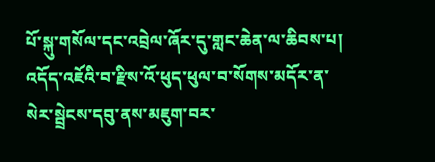པོ་སྐུ་གསོལ་དང་འབྲེལ་ཞོར་དུ་གླང་ཆེན་ལ་ཆིབས་པ། འདོད་འཇོའི་བ་རྫིས་འོ་ཕུད་ཕུལ་བ་སོགས་མདོར་ན་སེར་སྦྲེངས་དབུ་ནས་མཇུག་བར་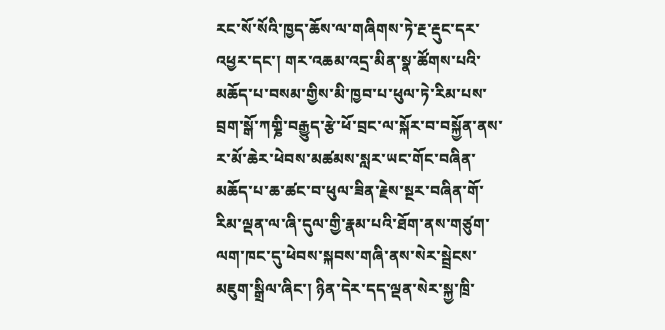རང་སོ་སོའི་ཁྱད་ཆོས་ལ་གཞིགས་ཏེ་རྔ་རྡུང་དར་འཕྱར་དང་། གར་འཆམ་འདྲ་མིན་སྣ་ཚོགས་པའི་མཆོད་པ་བསམ་གྱིས་མི་ཁྱབ་པ་ཕུལ་ཏེ་རིམ་པས་བྲག་སྒོ་ཀགྞི་བརྒྱུད་རྩེ་ཕོ་བྲང་ལ་སྐོར་བ་བསྐྱོན་ནས་ར་མོ་ཆེར་ཕེབས་མཚམས་སླར་ཡང་གོང་བཞིན་མཆོད་པ་ཆ་ཚང་བ་ཕུལ་ཟིན་རྗེས་སྔར་བཞིན་གོ་རིམ་ལྡན་ལ་ཞི་དུལ་གྱི་རྣམ་པའི་ཐོག་ནས་གཙུག་ལག་ཁང་དུ་ཕེབས་སྐབས་གཞི་ནས་སེར་སྦྲེངས་མཇུག་སྒྲིལ་ཞིང་། ཉིན་དེར་དད་ལྡན་སེར་སྐྱ་ཁྲི་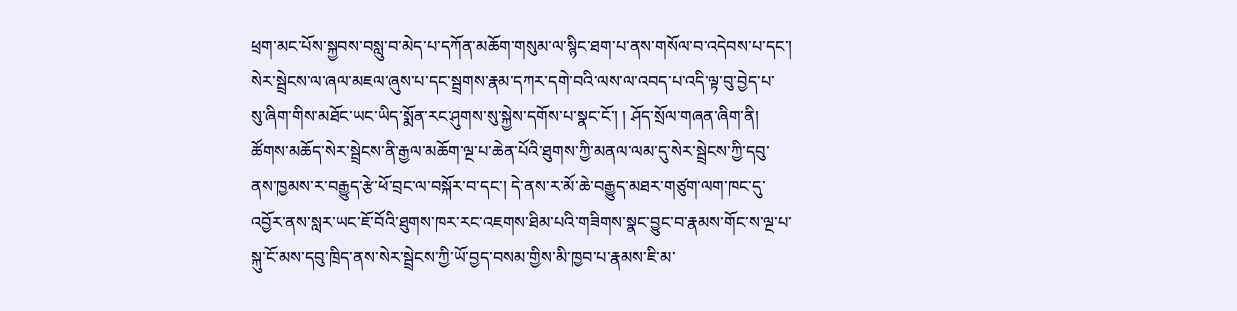ཕྲག་མང་པོས་སྐྱབས་བསླུ་བ་མེད་པ་དཀོན་མཆོག་གསུམ་ལ་སྙིང་ཐག་པ་ནས་གསོལ་བ་འདེབས་པ་དང་། སེར་སྦྲེངས་ལ་ཞལ་མཇལ་ཞུས་པ་དང་སྦྲགས་རྣམ་དཀར་དགེ་བའི་ལས་ལ་འབད་པ་འདི་ལྟ་བུ་བྱེད་པ་སུ་ཞིག་གིས་མཐོང་ཡང་ཡིད་སྨོན་རང་ཤུགས་སུ་སྐྱེས་དགོས་པ་སྣང་ངོ་། ། ཤོད་སྲོལ་གཞན་ཞིག་ནི། ཚོགས་མཆོད་སེར་སྦྲེངས་ནི་རྒྱལ་མཆོག་ལྔ་པ་ཆེན་པོའི་ཐུགས་ཀྱི་མནལ་ལམ་དུ་སེར་སྦྲེངས་ཀྱི་དབུ་ནས་ཁྱམས་ར་བརྒྱུད་རྩེ་ཕོ་བྲང་ལ་བསྐོར་བ་དང་། དེ་ནས་ར་མོ་ཆེ་བརྒྱུད་མཐར་གཙུག་ལག་ཁང་དུ་འབྱོར་ནས་སླར་ཡང་ཇོ་བོའི་ཐུགས་ཁར་རང་འཇགས་ཐིམ་པའི་གཟིགས་སྣང་བྱུང་བ་རྣམས་གོང་ས་ལྔ་པ་སྐུ་ངོ་མས་དབུ་ཁྲིད་ནས་སེར་སྦྲེངས་ཀྱི་ཡོ་བྱད་བསམ་གྱིས་མི་ཁྱབ་པ་རྣམས་ཇི་མ་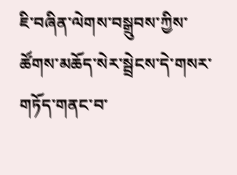ཇི་བཞིན་ལེགས་བསྒྲུབས་ཀྱིས་ཚོགས་མཆོད་སེར་སྦྲེངས་དེ་གསར་གཏོད་གནང་བ་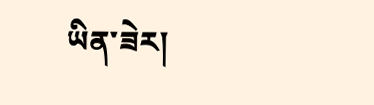ཡིན་ཟེར།